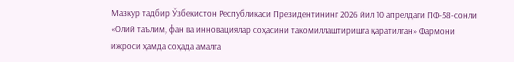Мазкур тадбир Ўзбекистон Республикаси Президентининг 2026 йил 10 апрелдаги ПФ-58-сонли «Олий таълим, фан ва инновациялар соҳасини такомиллаштиришга қаратилган» Фармони ижроси ҳамда соҳада амалга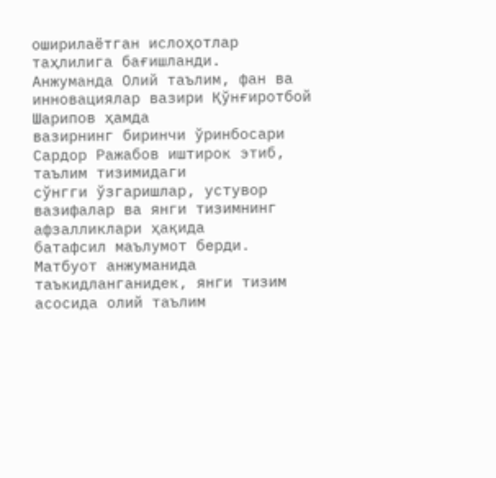оширилаётган ислоҳотлар таҳлилига бағишланди.
Анжуманда Олий таълим, фан ва инновациялар вазири Қўнғиротбой Шарипов ҳамда
вазирнинг биринчи ўринбосари Сардор Ражабов иштирок этиб, таълим тизимидаги
сўнгги ўзгаришлар, устувор вазифалар ва янги тизимнинг афзалликлари ҳақида
батафсил маълумот берди.
Матбуот анжуманида таъкидланганидек, янги тизим асосида олий таълим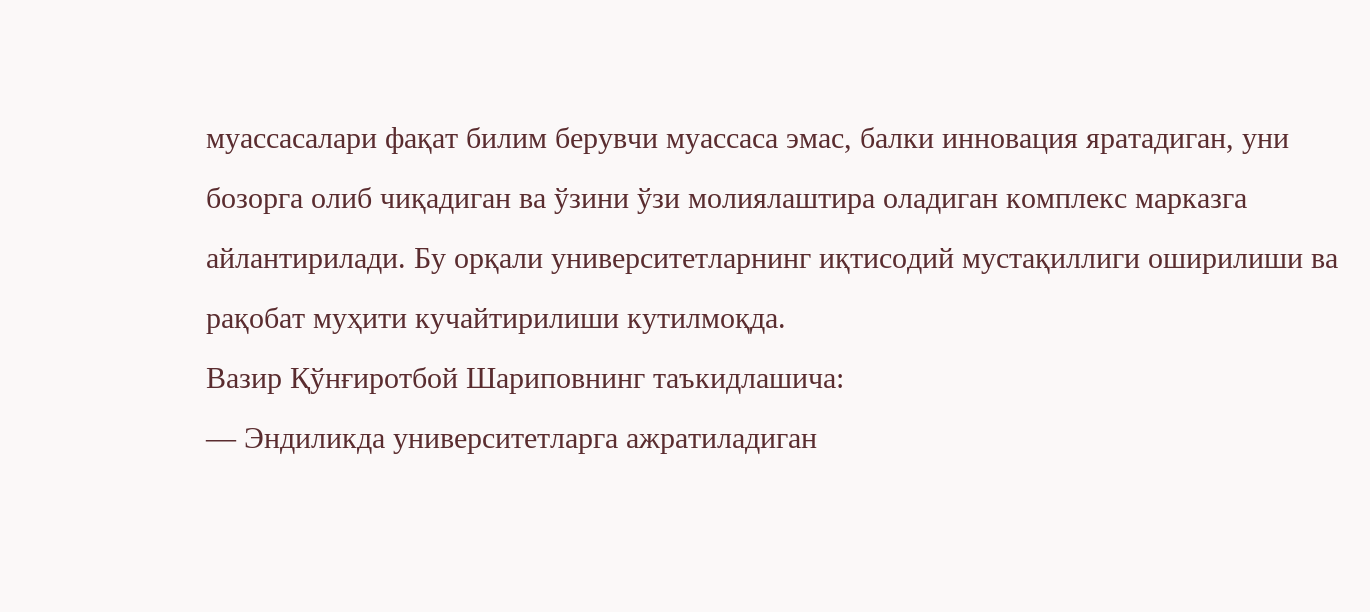муассасалари фақат билим берувчи муассаса эмас, балки инновация яратадиган, уни
бозорга олиб чиқадиган ва ўзини ўзи молиялаштира оладиган комплекс марказга
айлантирилади. Бу орқали университетларнинг иқтисодий мустақиллиги оширилиши ва
рақобат муҳити кучайтирилиши кутилмоқда.
Вазир Қўнғиротбой Шариповнинг таъкидлашича:
— Эндиликда университетларга ажратиладиган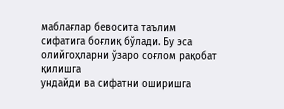маблағлар бевосита таълим
сифатига боғлиқ бўлади. Бу эса олийгоҳларни ўзаро соғлом рақобат қилишга
ундайди ва сифатни оширишга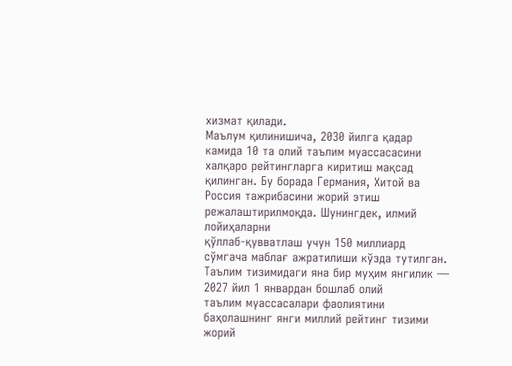хизмат қилади.
Маълум қилинишича, 2030 йилга қадар камида 10 та олий таълим муассасасини
халқаро рейтингларга киритиш мақсад қилинган. Бу борада Германия, Хитой ва
Россия тажрибасини жорий этиш режалаштирилмоқда. Шунингдек, илмий лойиҳаларни
қўллаб-қувватлаш учун 150 миллиард сўмгача маблағ ажратилиши кўзда тутилган.
Таълим тизимидаги яна бир муҳим янгилик — 2027 йил 1 январдан бошлаб олий
таълим муассасалари фаолиятини баҳолашнинг янги миллий рейтинг тизими жорий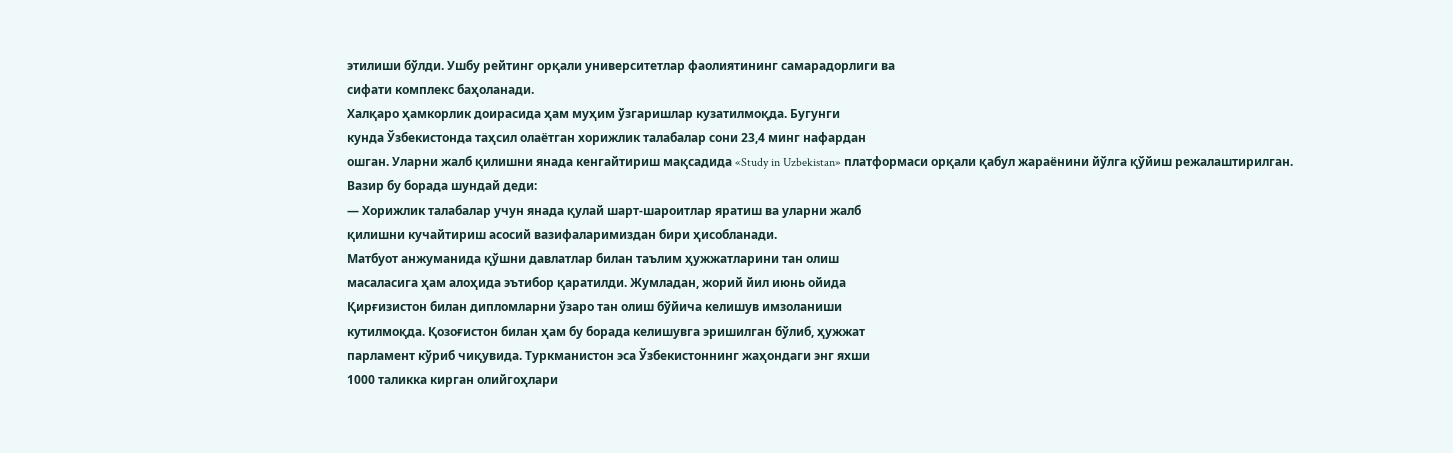этилиши бўлди. Ушбу рейтинг орқали университетлар фаолиятининг самарадорлиги ва
сифати комплекс баҳоланади.
Халқаро ҳамкорлик доирасида ҳам муҳим ўзгаришлар кузатилмоқда. Бугунги
кунда Ўзбекистонда таҳсил олаётган хорижлик талабалар сони 23,4 минг нафардан
ошган. Уларни жалб қилишни янада кенгайтириш мақсадида «Study in Uzbekistan» платформаси орқали қабул жараёнини йўлга қўйиш режалаштирилган.
Вазир бу борада шундай деди:
— Хорижлик талабалар учун янада қулай шарт-шароитлар яратиш ва уларни жалб
қилишни кучайтириш асосий вазифаларимиздан бири ҳисобланади.
Матбуот анжуманида қўшни давлатлар билан таълим ҳужжатларини тан олиш
масаласига ҳам алоҳида эътибор қаратилди. Жумладан, жорий йил июнь ойида
Қирғизистон билан дипломларни ўзаро тан олиш бўйича келишув имзоланиши
кутилмоқда. Қозоғистон билан ҳам бу борада келишувга эришилган бўлиб, ҳужжат
парламент кўриб чиқувида. Туркманистон эса Ўзбекистоннинг жаҳондаги энг яхши
1000 таликка кирган олийгоҳлари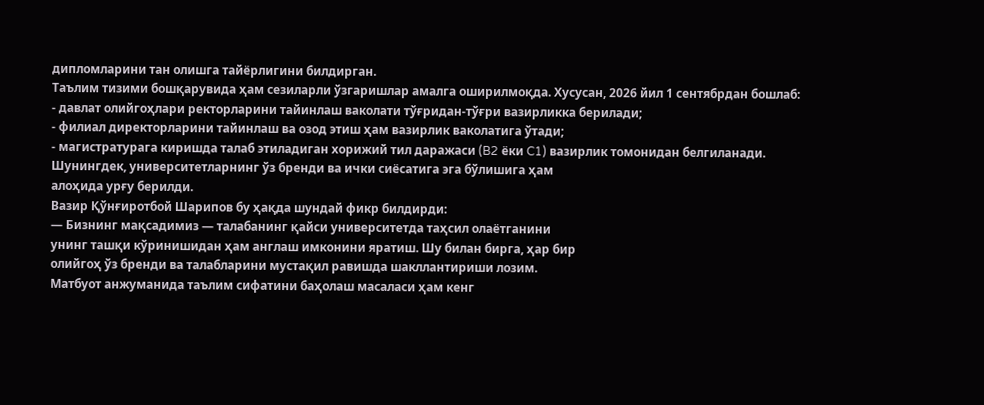дипломларини тан олишга тайёрлигини билдирган.
Таълим тизими бошқарувида ҳам сезиларли ўзгаришлар амалга оширилмоқда. Хусусан, 2026 йил 1 сентябрдан бошлаб:
- давлат олийгоҳлари ректорларини тайинлаш ваколати тўғридан-тўғри вазирликка берилади;
- филиал директорларини тайинлаш ва озод этиш ҳам вазирлик ваколатига ўтади;
- магистратурага киришда талаб этиладиган хорижий тил даражаси (B2 ёки C1) вазирлик томонидан белгиланади.
Шунингдек, университетларнинг ўз бренди ва ички сиёсатига эга бўлишига ҳам
алоҳида урғу берилди.
Вазир Қўнғиротбой Шарипов бу ҳақда шундай фикр билдирди:
— Бизнинг мақсадимиз — талабанинг қайси университетда таҳсил олаётганини
унинг ташқи кўринишидан ҳам англаш имконини яратиш. Шу билан бирга, ҳар бир
олийгоҳ ўз бренди ва талабларини мустақил равишда шакллантириши лозим.
Матбуот анжуманида таълим сифатини баҳолаш масаласи ҳам кенг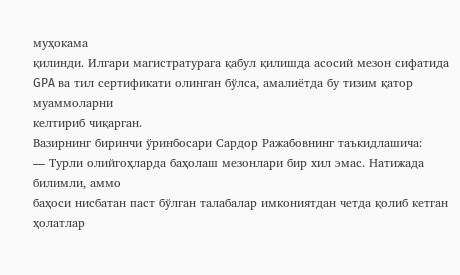муҳокама
қилинди. Илгари магистратурага қабул қилишда асосий мезон сифатида GPA ва тил сертификати олинган бўлса, амалиётда бу тизим қатор муаммоларни
келтириб чиқарган.
Вазирнинг биринчи ўринбосари Сардор Ражабовнинг таъкидлашича:
— Турли олийгоҳларда баҳолаш мезонлари бир хил эмас. Натижада билимли, аммо
баҳоси нисбатан паст бўлган талабалар имкониятдан четда қолиб кетган ҳолатлар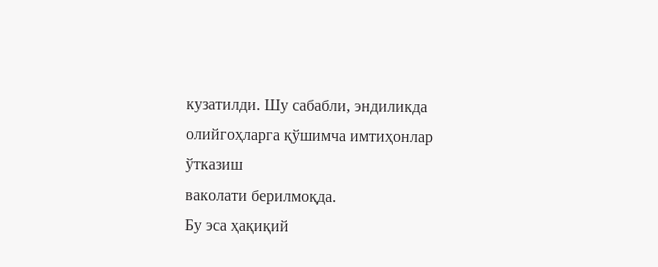кузатилди. Шу сабабли, эндиликда олийгоҳларга қўшимча имтиҳонлар ўтказиш
ваколати берилмоқда.
Бу эса ҳақиқий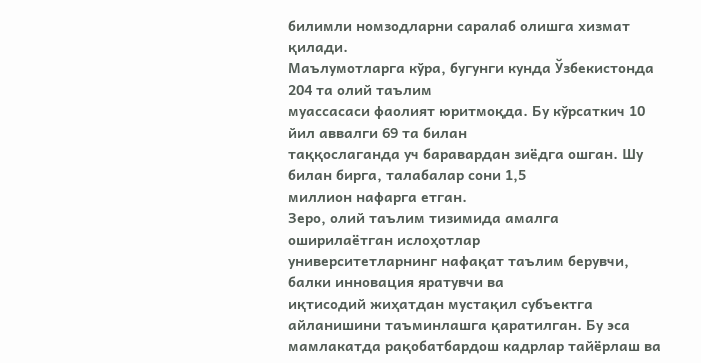билимли номзодларни саралаб олишга хизмат қилади.
Маълумотларга кўра, бугунги кунда Ўзбекистонда 204 та олий таълим
муассасаси фаолият юритмоқда. Бу кўрсаткич 10 йил аввалги 69 та билан
таққослаганда уч баравардан зиёдга ошган. Шу билан бирга, талабалар сони 1,5
миллион нафарга етган.
Зеро, олий таълим тизимида амалга оширилаётган ислоҳотлар
университетларнинг нафақат таълим берувчи, балки инновация яратувчи ва
иқтисодий жиҳатдан мустақил субъектга айланишини таъминлашга қаратилган. Бу эса
мамлакатда рақобатбардош кадрлар тайёрлаш ва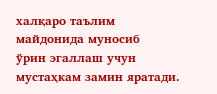халқаро таълим майдонида муносиб
ўрин эгаллаш учун мустаҳкам замин яратади.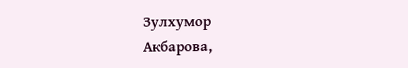Зулхумор
Акбарова,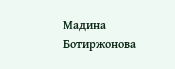Мадина Ботиржонова